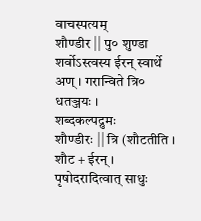वाचस्पत्यम्
शौण्डीर || पु० शुण्डा शर्वोऽस्त्वस्य ईरन् स्वार्थे अण् । गरान्विते त्रि० धतञ्जयः ।
शब्दकल्पद्रुमः
शौण्डीरः || त्रि (शौटतीति । शौट + ईरन् । पृषोदरादित्वात् साधुः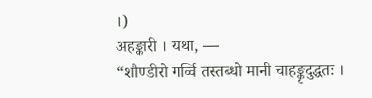।)
अहङ्कारी । यथा, —
“शौण्डीरो गर्व्वि तस्तब्धो मानी चाहङ्कृदुद्धतः ।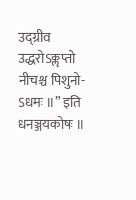उद्ग्रीव उद्धरोऽकॢप्तो नीचश्च पिशुनो- ऽधमः ॥” इति धनञ्जयकोषः ॥